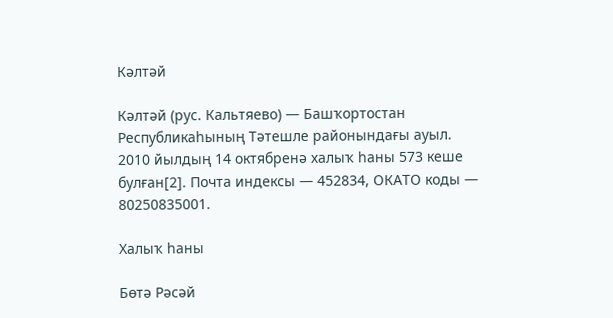Кәлтәй

Кәлтәй (рус. Кальтяево) — Башҡортостан Республикаһының Тәтешле районындағы ауыл. 2010 йылдың 14 октябренә халыҡ һаны 573 кеше булған[2]. Почта индексы — 452834, ОКАТО коды — 80250835001.

Халыҡ һаны

Бөтә Рәсәй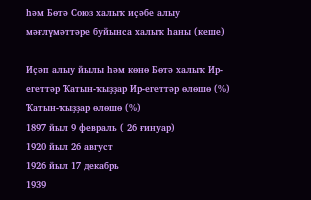һәм Бөтә Союз халыҡ иҫәбе алыу мәғлүмәттәре буйынса халыҡ һаны (кеше)

Иҫәп алыу йылы һәм көнө Бөтә халыҡ Ир-егеттәр Ҡатын-ҡыҙҙар Ир-егеттәр өлөшө (%) Ҡатын-ҡыҙҙар өлөшө (%)
1897 йыл 9 февраль ( 26 ғинуар)
1920 йыл 26 август
1926 йыл 17 декабрь
1939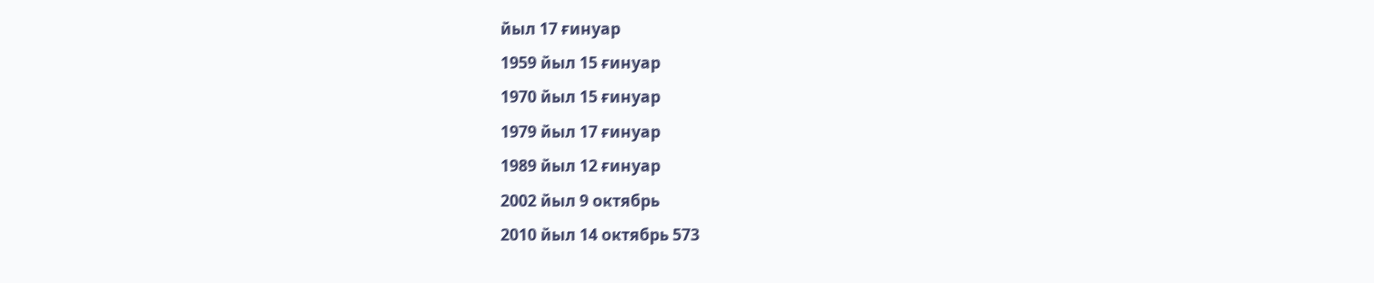йыл 17 ғинуар
1959 йыл 15 ғинуар
1970 йыл 15 ғинуар
1979 йыл 17 ғинуар
1989 йыл 12 ғинуар
2002 йыл 9 октябрь
2010 йыл 14 октябрь 573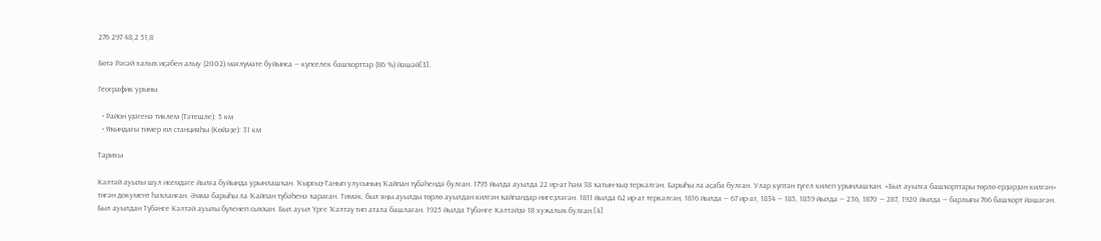276 297 48,2 51,8

Бөтә Рәсәй халыҡ иҫәбен алыу (2002) мәғлүмәте буйынса — күпселек башҡорттар (86 %) йәшәй[3].

Географик урыны

  • Район үҙәгенә тиклем (Тәтешле): 5 км
  • Яҡындағы тимер юл станцияһы (Көйәҙе): 31 км

Тарихы

Кәлтәй ауылы шул исемдәге йылға буйында урынлашҡан. Ҡырғыҙ-Танып улусының Ҡайпан түбәһендә булған. 1795 йылда ауылда 22 ир-ат һәм 38 ҡатын-ҡыҙ теркәлгән. Барыһы ла аҫаба булған. Улар күптән түгел килеп урынлашҡан. «Был ауылға башҡорттары төрлө ерҙәрҙән килгән» тигән документ һаҡланған. Әммә барыһы ла Ҡайпан түбәһенә ҡараған. Тимәк, был яңы ауылды төрлө ауылдан килгән ҡайпандар нигеҙләгән. 1811 йылда 62 ир-ат теркәлгән, 1816 йылда — 67 ир-ат, 1834 — 185, 1859 йылда — 236, 1870 — 287, 1920 йылда — барлығы 766 башҡорт йәшәгән. Был ауылдан Түбәнге Кәлтәй ауылы бүленеп сыҡҡан. Был ауыл Үрге Ҡәлтәү тип атала башлаған. 1925 йылда Түбәнге Кәлтәйҙә 18 хужалыҡ булған.[4]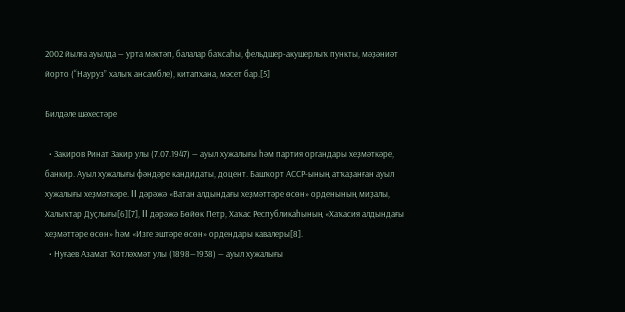2002 йылға ауылда — урта мәктәп, балалар баҡсаһы, фельдшер-акушерлыҡ пункты, мәҙәниәт йорто (“Науруз” халыҡ ансамбле), китапхана, мәсет бар.[5]

Билдәле шәхестәре

  • Закиров Ринат Закир улы (7.07.1947) — ауыл хужалығы һәм партия органдары хеҙмәткәре, банкир. Ауыл хужалығы фәндәре кандидаты, доцент. Башҡорт АССР-ының атҡаҙанған ауыл хужалығы хеҙмәткәре. II дәрәжә «Ватан алдындағы хеҙмәттәре өсөн» орденының миҙалы, Халыҡтар Дуҫлығы[6][7], II дәрәжә Бөйөк Петр, Хаҡас Республикаһының «Хаҡасия алдындағы хеҙмәттәре өсөн» һәм «Изге эштәре өсөн» ордендары кавалеры[8].
  • Нуғаев Азамат Ҡотләхмәт улы (1898—1938) — ауыл хужалығы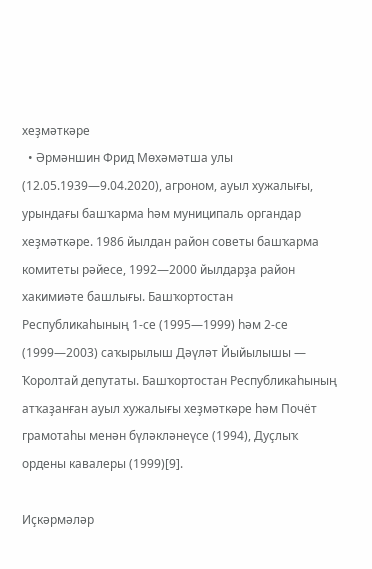хеҙмәткәре
  • Әрмәншин Фрид Мөхәмәтша улы (12.05.1939—9.04.2020), агроном, ауыл хужалығы, урындағы башҡарма һәм муниципаль органдар хеҙмәткәре. 1986 йылдан район советы башҡарма комитеты рәйесе, 1992—2000 йылдарҙа район хакимиәте башлығы. Башҡортостан Республикаһының 1-се (1995—1999) һәм 2-се (1999—2003) саҡырылыш Дәүләт Йыйылышы — Ҡоролтай депутаты. Башҡортостан Республикаһының атҡаҙанған ауыл хужалығы хеҙмәткәре һәм Почёт грамотаһы менән бүләкләнеүсе (1994), Дуҫлыҡ ордены кавалеры (1999)[9].

Иҫкәрмәләр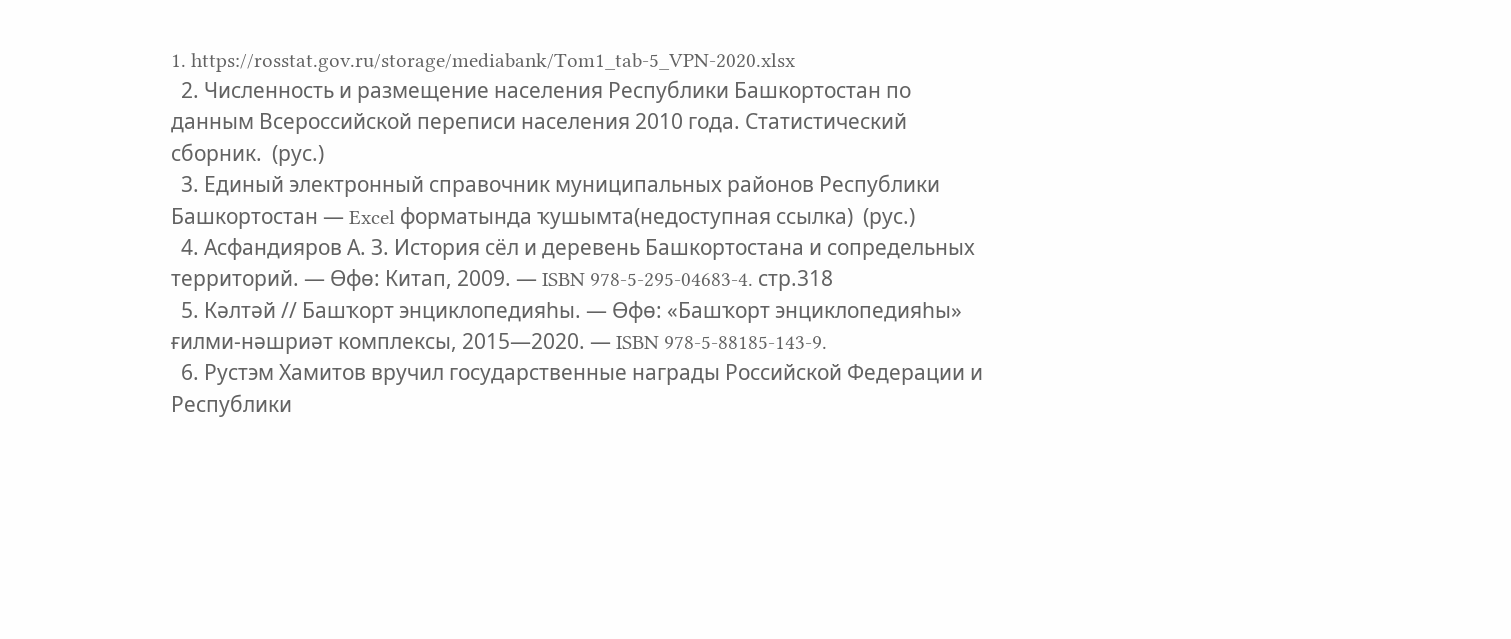1. https://rosstat.gov.ru/storage/mediabank/Tom1_tab-5_VPN-2020.xlsx
  2. Численность и размещение населения Республики Башкортостан по данным Всероссийской переписи населения 2010 года. Статистический сборник.  (рус.)
  3. Единый электронный справочник муниципальных районов Республики Башкортостан — Excel форматында ҡушымта(недоступная ссылка)  (рус.)
  4. Асфандияров А. З. История сёл и деревень Башкортостана и сопредельных территорий. — Өфө: Китап, 2009. — ISBN 978-5-295-04683-4. стр.318
  5. Кәлтәй // Башҡорт энциклопедияһы. — Өфө: «Башҡорт энциклопедияһы» ғилми-нәшриәт комплексы, 2015—2020. — ISBN 978-5-88185-143-9.
  6. Рустэм Хамитов вручил государственные награды Российской Федерации и Республики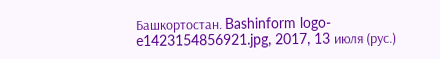Башкортостан. Bashinform logo-e1423154856921.jpg, 2017, 13 июля (рус.)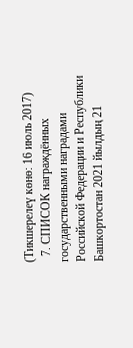(Тикшерелеү көнө: 16 июль 2017)
  7. СПИСОК награждённых государственными наградами Российской Федерации и Республики Башкортостан 2021 йылдың 21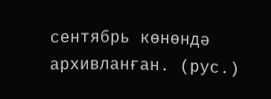сентябрь көнөндә архивланған. (рус.)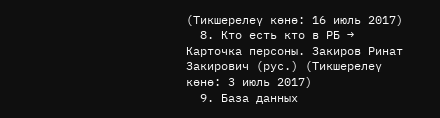(Тикшерелеү көнө: 16 июль 2017)
  8. Кто есть кто в РБ → Карточка персоны. Закиров Ринат Закирович (рус.) (Тикшерелеү көнө: 3 июль 2017)
  9. База данных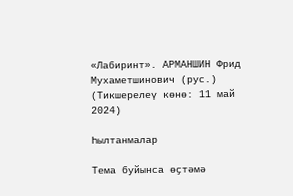«Лабиринт». АРМАНШИН Фрид Мухаметшинович (рус.) (Тикшерелеү көнө: 11 май 2024)

Һылтанмалар

Тема буйынса өҫтәмә